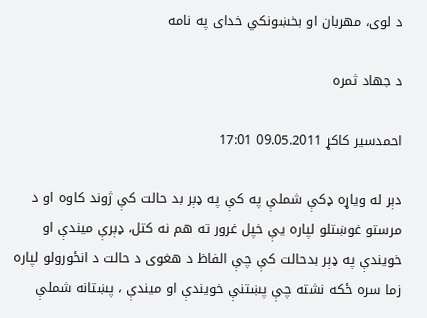د لوی، مهربان او بخښونکي خدای په نامه

د جهاد ثمره

احمدسیر کاکړ 09.05.2011 17:01

دېر له ویاړه ډکې شملې په کې په ډېر بد حالت کې ژوند کاوه او د مرستو غوښتلو لپاره یې خپل غرور ته هم نه کتل، ډېرې میندې او خویندې په ډېر بدحالت کې چې الفاظ د هغوی د حالت د انځورولو لپاره زما سره ځکه نشته چې پښتنې خویندې او میندې ، پښتانه شملې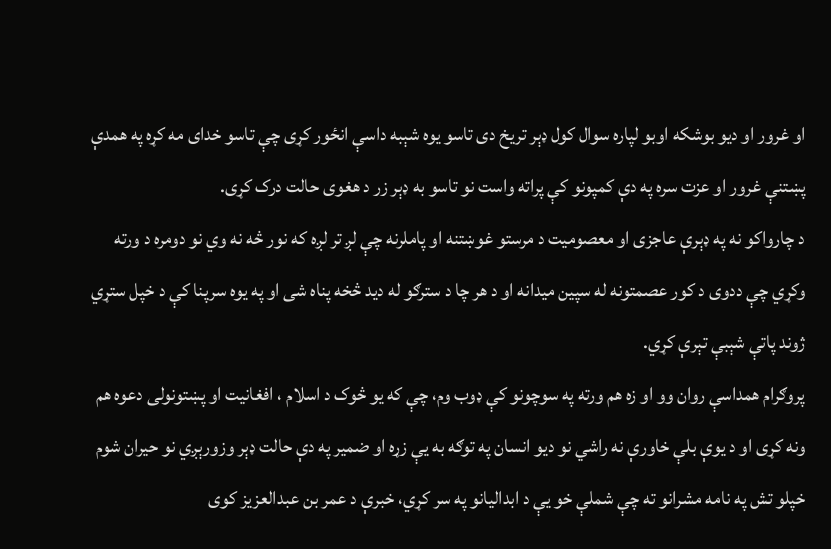او غرور او دیو بوشکه اوبو لپاره سوال کول ډېر تریخ دی تاسو یوه شېبه داسې انځور کړی چې تاسو خدای مه کړه په همدې پښتنې غرور او عزت سره په دې کمپونو کې پراته واست نو تاسو به ډېر زر د هغوی حالت درک کړی.
د چارواکو نه په ډېرې عاجزی او معصومیت د مرستو غوښتنه او پاملرنه چې لږ تر لږه که نور څه نه وي نو دومره د ورته وکړي چې ددوی د کور عصمتونه له سپین میدانه او د هر چا د سترګو له دید څخه پناه شی او په یوه سرپنا کې د خپل ستړي ژوند پاتې شېبې تېرې کړي.
پروګرام همداسې روان وو او زه هم ورته په سوچونو کې ډوب وم، چې که یو څوک د اسلام ، افغانیت او پښتونولی دعوه هم ونه کړی او د یوې بلې خاورې نه راشي نو دیو انسان په توګه به یې زړه او ضمیر په دې حالت ډېر وزورېږي نو حیران شوم خپلو تش په نامه مشرانو ته چې شملې خو یې د ابدالیانو په سر کړي، خبرې د عمر بن عبدالعزیز کوی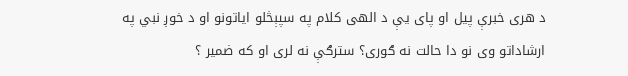د هری خبرې پیل او پای یې د الهی کلام په سپېڅلو ایاتونو او د خوږ نبي په ارشاداتو وی نو دا حالت نه ګوری؟ سترګې نه لری او که ضمیر ؟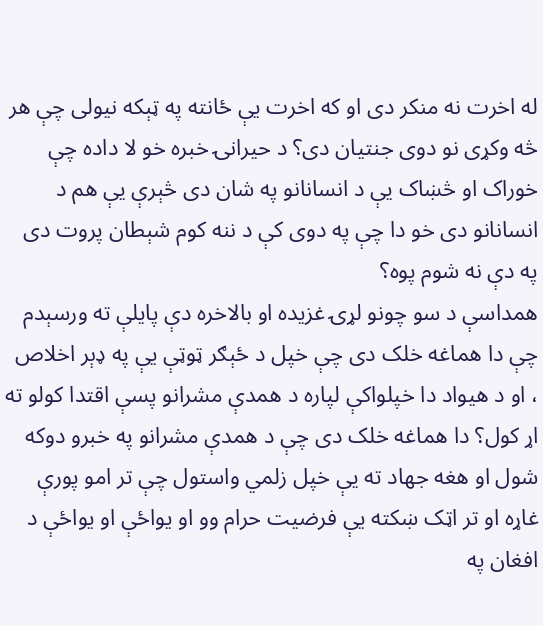له اخرت نه منکر دی او که اخرت یې ځانته په ټېکه نیولی چې هر څه وکړی نو دوی جنتیان دی؟ د حیرانۍ خبره خو لا داده چې خوراک او څښاک یې د انسانانو په شان دی څېرې یې هم د انسانانو دی خو دا چې په دوی کې د ننه کوم شېطان پروت دی په دې نه شوم پوه؟
همداسې د سو چونو لړۍ غزیده او بالاخره دې پایلې ته ورسېدم چې دا هماغه خلک دی چې خپل د ځېګر ټوټې یې په ډېر اخلاص ، او د هیواد دا خپلواکې لپاره د همدې مشرانو پسې اقتدا کولو ته اړ کول؟ دا هماغه خلک دی چې د همدې مشرانو په خبرو دوکه شول او هغه جهاد ته یې خپل زلمي واستول چې تر امو پورې غاړه او تر اټک ښکته یې فرضیت حرام وو او یواځې او یواځې د افغان په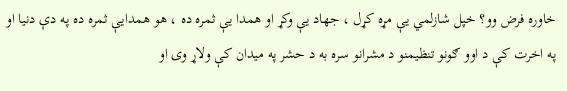خاوره فرض وو؟ خپل شازلمي یې مړه کړل ، جهاد یې وکړ او همدا یې ثمره ده ، هو همدایې ثمره ده په دې دنیا او په اخرت کې د اوو ګونو تنظیمنو د مشرانو سره به د حشر په میدان کې ولاړ وی او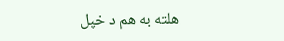هلته به هم د خپل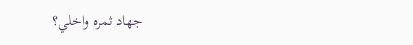جهاد ثمره واخلي؟